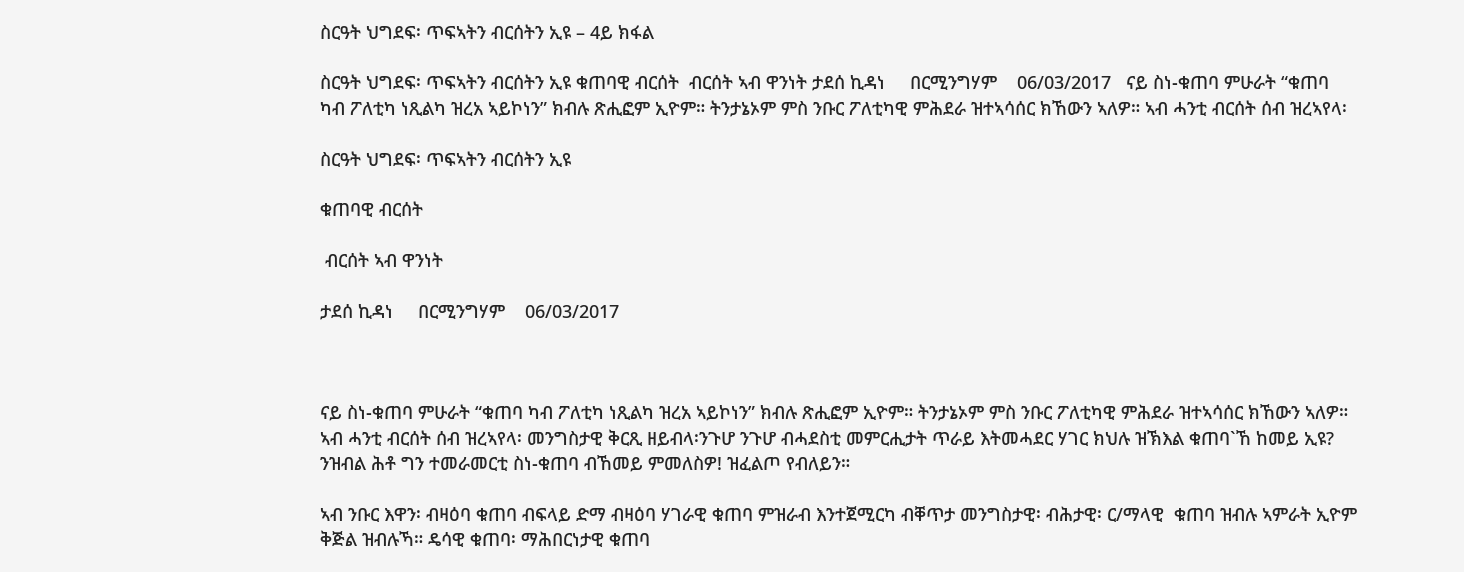ስርዓት ህግደፍ፡ ጥፍኣትን ብርሰትን ኢዩ – 4ይ ክፋል

ስርዓት ህግደፍ፡ ጥፍኣትን ብርሰትን ኢዩ ቁጠባዊ ብርሰት  ብርሰት ኣብ ዋንነት ታደሰ ኪዳነ     በርሚንግሃም    06/03/2017   ናይ ስነ-ቁጠባ ምሁራት “ቁጠባ ካብ ፖለቲካ ነጺልካ ዝረአ ኣይኮነን” ክብሉ ጽሒፎም ኢዮም። ትንታኔኦም ምስ ንቡር ፖለቲካዊ ምሕደራ ዝተኣሳሰር ክኸውን ኣለዎ። ኣብ ሓንቲ ብርሰት ሰብ ዝረኣየላ፡

ስርዓት ህግደፍ፡ ጥፍኣትን ብርሰትን ኢዩ

ቁጠባዊ ብርሰት

 ብርሰት ኣብ ዋንነት

ታደሰ ኪዳነ     በርሚንግሃም    06/03/2017



ናይ ስነ-ቁጠባ ምሁራት “ቁጠባ ካብ ፖለቲካ ነጺልካ ዝረአ ኣይኮነን” ክብሉ ጽሒፎም ኢዮም። ትንታኔኦም ምስ ንቡር ፖለቲካዊ ምሕደራ ዝተኣሳሰር ክኸውን ኣለዎ። ኣብ ሓንቲ ብርሰት ሰብ ዝረኣየላ፡ መንግስታዊ ቅርጺ ዘይብላ፡ንጉሆ ንጉሆ ብሓደስቲ መምርሒታት ጥራይ እትመሓደር ሃገር ክህሉ ዝኽእል ቁጠባ`ኸ ከመይ ኢዩ? ንዝብል ሕቶ ግን ተመራመርቲ ስነ-ቁጠባ ብኸመይ ምመለስዎ! ዝፈልጦ የብለይን።

ኣብ ንቡር እዋን፡ ብዛዕባ ቁጠባ ብፍላይ ድማ ብዛዕባ ሃገራዊ ቁጠባ ምዝራብ እንተጀሚርካ ብቐጥታ መንግስታዊ፡ ብሕታዊ፡ ር/ማላዊ  ቁጠባ ዝብሉ ኣምራት ኢዮም ቅጅል ዝብሉኻ። ዴሳዊ ቁጠባ፡ ማሕበርነታዊ ቁጠባ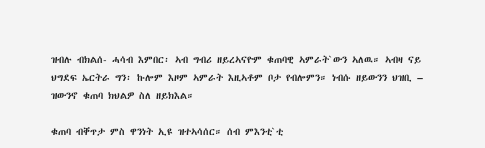ዝብሉ ብክልሰ- ሓሳብ እምበር፡ ኣብ ግብሪ ዘይረኣናዮም ቁጠባዊ ኣምራት`ውን ኣለዉ። ኣብዛ ናይ ህግደፍ ኤርትራ ግን፡ ኩሎም እዞም ኣምራት እዚኣቶም ቦታ የብሎምን። ነብሱ ዘይውንን ህዝቢ – ዝውንኖ ቁጠባ ክህልዎ ስለ ዘይክእል።

ቁጠባ ብቐጥታ ምስ ዋንነት ኢዩ ዝተኣሳሰር። ሰብ ምእንቲ`ቲ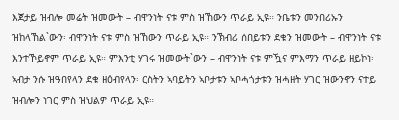እጀታይ ዝብሎ መሬት ዝመውት – ብዋንነት ናቱ ምስ ዝኸውን ጥራይ ኢዩ። ንቤቱን መንበሪኡን ዝከላኸል`ውን፡ ብዋንነት ናቱ ምስ ዝኸውን ጥራይ ኢዩ። ንኽብሪ ሰበይቱን ደቁን ዝመውት – ብዋንነት ናቱ እንተኾይኖም ጥራይ ኢዩ። ምእንቲ ሃገሩ ዝመውት`ውን – ብዋንነት ናቱ ምዃና ምእማን ጥራይ ዘይኮነ፡ ኣብታ ንሱ ዝዓበየላን ደቁ ዘዕብየላን፡ ርስትን ኣባይትን ኣቦታቱን ኣቦሓጎታቱን ዝሓዘት ሃገር ዝውንኖን ናተይ ዝብሎን ነገር ምስ ዝህልዎ ጥራይ ኢዩ።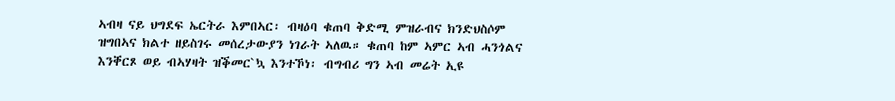ኣብዛ ናይ ህግደፍ ኤርትራ እምበኣር፡ ብዛዕባ ቁጠባ ቅድሚ ምዝራብና ክንድህስሶም ዝግበኣና ክልተ ዘይስገሩ መሰረታውያን ነገራት ኣለዉ። ቁጠባ ከም ኣምር ኣብ ሓንጎልና እንቐርጾ ወይ ብኣሃዛት ዝቕመር`ኳ እንተኾነ፡ ብግብሪ ግን ኣብ መሬት ኢዩ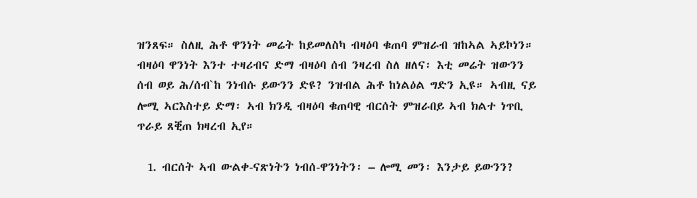ዝንጸፍ። ስለዚ ሕቶ ዋንነት መሬት ከይመለስካ ብዛዕባ ቁጠባ ምዝራብ ዝከኣል ኣይኮነን። ብዛዕባ ዋንነት እንተ ተዛሪብና ድማ ብዛዕባ ሰብ ንዛረብ ስለ ዘለና፡ እቲ መሬት ዝውንን ሰብ ወይ ሕ/ሰብ`ከ ንነብሱ ይውንን ድዩ? ንዝብል ሕቶ ከነልዕል ግድን ኢዩ። ኣብዚ ናይ ሎሚ ኣርእስተይ ድማ፡ ኣብ ክንዲ ብዛዕባ ቁጠባዊ ብርሰት ምዝራበይ ኣብ ክልተ ነጥቢ ጥራይ ጸቒጠ ክዛረብ ኢየ።

  1. ብርሰት ኣብ ውልቀ-ናጽነትን ነብሰ-ዋንነትን፡ – ሎሚ መን፡ እንታይ ይውንን?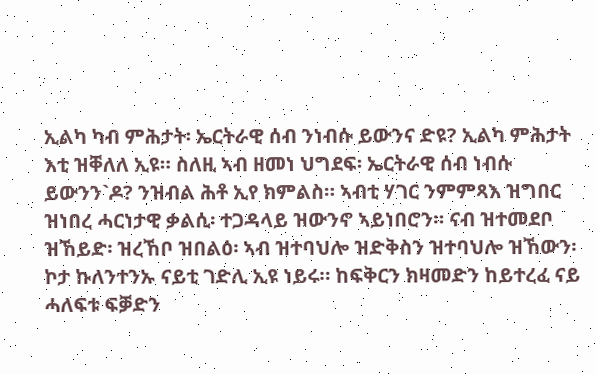ኢልካ ካብ ምሕታት፡ ኤርትራዊ ሰብ ንነብሱ ይውንና ድዩ? ኢልካ ምሕታት እቲ ዝቐለለ ኢዩ። ስለዚ ኣብ ዘመነ ህግደፍ፡ ኤርትራዊ ሰብ ነብሱ ይውንን`ዶ? ንዝብል ሕቶ ኢየ ክምልስ። ኣብቲ ሃገር ንምምጻእ ዝግበር ዝነበረ ሓርነታዊ ቃልሲ፡ ተጋዳላይ ዝውንኖ ኣይነበሮን። ናብ ዝተመደቦ ዝኸይድ፡ ዝረኸቦ ዝበልዕ፡ ኣብ ዝተባህሎ ዝድቅስን ዝተባህሎ ዝኸውን፡ ኮታ ኩለንተንኡ ናይቲ ገድሊ ኢዩ ነይሩ። ከፍቅርን ክዛመድን ከይተረፈ ናይ ሓለፍቱ ፍቓድን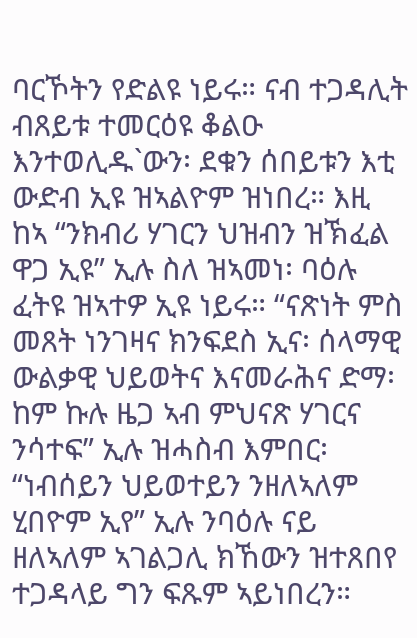ባርኾትን የድልዩ ነይሩ። ናብ ተጋዳሊት ብጸይቱ ተመርዕዩ ቆልዑ እንተወሊዱ`ውን፡ ደቁን ሰበይቱን እቲ ውድብ ኢዩ ዝኣልዮም ዝነበረ። እዚ ከኣ “ንክብሪ ሃገርን ህዝብን ዝኽፈል ዋጋ ኢዩ” ኢሉ ስለ ዝኣመነ፡ ባዕሉ ፈትዩ ዝኣተዎ ኢዩ ነይሩ። “ናጽነት ምስ መጸት ነንገዛና ክንፍደስ ኢና፡ ሰላማዊ ውልቃዊ ህይወትና እናመራሕና ድማ፡ ከም ኩሉ ዜጋ ኣብ ምህናጽ ሃገርና ንሳተፍ” ኢሉ ዝሓስብ እምበር፡ “ነብሰይን ህይወተይን ንዘለኣለም ሂበዮም ኢየ” ኢሉ ንባዕሉ ናይ ዘለኣለም ኣገልጋሊ ክኸውን ዝተጸበየ ተጋዳላይ ግን ፍጹም ኣይነበረን።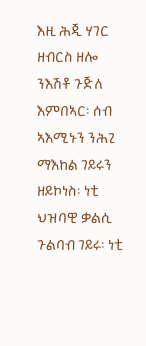እዚ ሕጂ ሃገር ዘብርስ ዘሎ ንእሽቶ ጉጅለ እምበኣር፡ ሰብ ኣእሚኑን ንሕጊ ማእከል ገይሩን ዘይኮነስ፡ ነቲ ህዝባዊ ቃልሲ ጉልባብ ገይሩ፡ ነቲ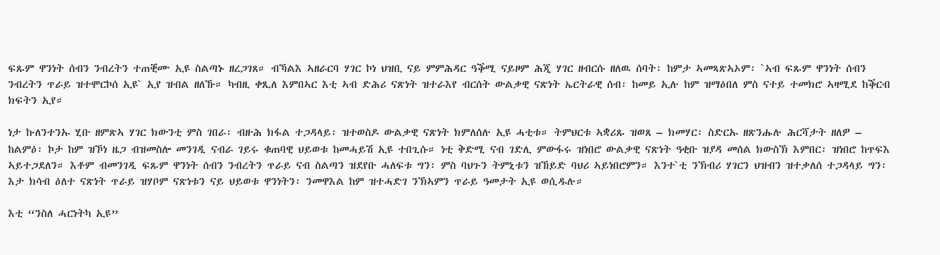ፍጹም ዋንነት ሰብን ንብረትን ተጠቒሙ ኢዩ ስልጣኑ ዘረጋገጸ። ብኻልእ ኣዘራርባ ሃገር ኮነ ህዝቢ ናይ ምምሕዳር ዓቕሚ ናይዞም ሕጂ ሃገር ዘብርሱ ዘለዉ ሰባት፡ ከምታ ኣመጻጽኣኦም፡ `ኣብ ፍጹም ዋንነት ሰብን ንብረትን ጥራይ ዝተሞርኮሰ ኢዩ` ኢየ ዝብል ዘለኹ። ካብዚ ቀጺለ እምበኣር እቲ ኣብ ድሕሪ ናጽነት ዝተራእየ ብርሰት ውልቃዊ ናጽነት ኤርትራዊ ሰብ፡ ከመይ ኢሉ ከም ዝማዕበለ ምስ ናተይ ተመክሮ ኣዛሚደ ከቕርብ ክፍትን ኢየ።

ነታ ኩለንተንኡ ሂቡ ዘምጽኣ ሃገር ክውንቲ ምስ ገበራ፡ ብዙሕ ክፋል ተጋዳላይ፡ ዝተወስዶ ውልቃዊ ናጽነት ክምለሰሉ ኢዩ ሓቲቱ። ትምህርቱ ኣቋሪጹ ዝወጸ – ክመሃር፡ ስድርኡ ዘጽንሑሉ ሕርሻታት ዘለዎ – ከልምዕ፡ ኮታ ከም ዝኾነ ዜጋ ብዝመስሎ መንገዲ ናብራ ገይሩ ቁጠባዊ ህይወቱ ከመሓይሽ ኢዩ ተበጊሱ። ነቲ ቅድሚ ናብ ገድሊ ምውፋሩ ዝነበሮ ውልቃዊ ናጽነት ዓቂቡ ዝያዳ መሰል ክውስኽ እምበር፡ ዝነበሮ ከጥፍእ ኣይተጋደለን። እቶም ብመንገዲ ፍጹም ዋንነት ሰብን ንብረትን ጥራይ ናብ ስልጣን ዝደየቡ ሓለፍቱ ግን፡ ምስ ባህጉን ትምኒቱን ዝኸይድ ባህሪ ኣይነበሮምን። እንተ`ቲ ንኽብሪ ሃገርን ህዝብን ዝተቃለሰ ተጋዳላይ ግን፡ እታ ክሳብ ዕለተ ናጽነት ጥራይ ዝሃቦም ናጽነቱን ናይ ህይወቱ ዋንነትን፡ ንመዋእል ከም ዝተሓድገ ንኽኣምን ጥራይ ዓመታት ኢዩ ወሲዱሉ።

እቲ “ንስለ ሓርነትካ ኢዩ”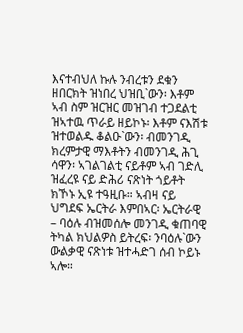እናተብህለ ኩሉ ንብረቱን ደቁን ዘበርክት ዝነበረ ህዝቢ`ውን፡ እቶም ኣብ ስም ዝርዝር መዝገብ ተጋደልቲ ዝኣተዉ ጥራይ ዘይኮኑ፡ እቶም ናእሽቱ ዝተወልዱ ቆልዑ`ውን፡ ብመንገዲ ክረምታዊ ማእቶትን ብመንገዲ ሕጊ ሳዋን፡ ኣገልገልቲ ናይቶም ኣብ ገድሊ ዝፈረዩ ናይ ድሕሪ ናጽነት ጎይቶት ክኾኑ ኢዩ ተዓዚቡ። ኣብዛ ናይ ህግደፍ ኤርትራ እምበኣር፡ ኤርትራዊ – ባዕሉ ብዝመሰሎ መንገዲ ቁጠባዊ ትካል ክህልዎስ ይትረፍ፡ ንባዕሉ`ውን ውልቃዊ ናጽነቱ ዝተሓድገ ሰብ ኮይኑ ኣሎ።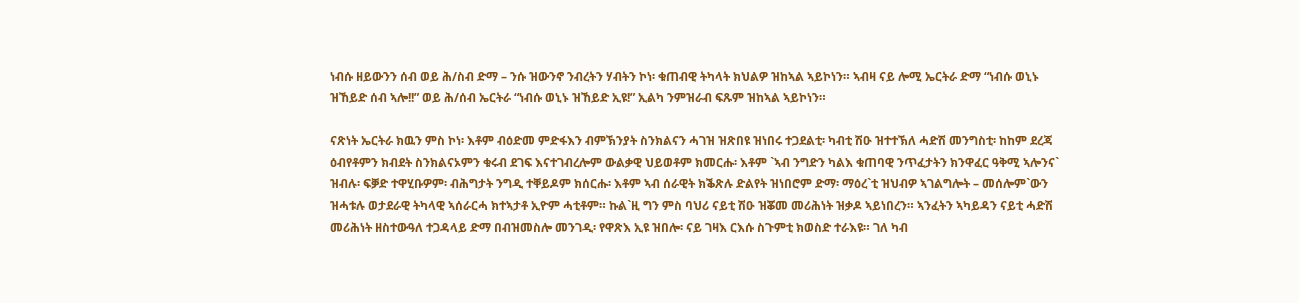ነብሱ ዘይውንን ሰብ ወይ ሕ/ስብ ድማ – ንሱ ዝውንኖ ንብረትን ሃብትን ኮነ፡ ቁጠብዊ ትካላት ክህልዎ ዝከኣል ኣይኮነን። ኣብዛ ናይ ሎሚ ኤርትራ ድማ “ነብሱ ወኒኑ ዝኸይድ ሰብ ኣሎ!!” ወይ ሕ/ሰብ ኤርትራ “ነብሱ ወኒኑ ዝኸይድ ኢዩ!” ኢልካ ንምዝራብ ፍጹም ዝከኣል ኣይኮነን።

ናጽነት ኤርትራ ክዉን ምስ ኮነ፡ እቶም ብዕድመ ምድፋእን ብምኽንያት ስንክልናን ሓገዝ ዝጽበዩ ዝነበሩ ተጋደልቲ፡ ካብቲ ሽዑ ዝተተኽለ ሓድሽ መንግስቲ፡ ከከም ደረጃ ዕብየቶምን ክብደት ስንክልናኦምን ቁሩብ ደገፍ እናተገብረሎም ውልቃዊ ህይወቶም ክመርሑ፡ እቶም `ኣብ ንግድን ካልእ ቁጠባዊ ንጥፈታትን ክንዋፈር ዓቅሚ ኣሎንና` ዝብሉ፡ ፍቓድ ተዋሂቡዎም፡ ብሕግታት ንግዲ ተቐይዶም ክሰርሑ፡ እቶም ኣብ ሰራዊት ክቕጽሉ ድልየት ዝነበሮም ድማ፡ ማዕረ`ቲ ዝህብዎ ኣገልግሎት – መሰሎም`ውን  ዝሓቱሉ ወታደራዊ ትካላዊ ኣሰራርሓ ክተኣታቶ ኢዮም ሓቲቶም። ኩል`ዚ ግን ምስ ባህሪ ናይቲ ሽዑ ዝቖመ መሪሕነት ዝቃዶ ኣይነበረን። ኣንፈትን ኣካይዳን ናይቲ ሓድሽ መሪሕነት ዘስተውዓለ ተጋዳላይ ድማ በብዝመስሎ መንገዲ፡ የዋጽእ ኢዩ ዝበሎ፡ ናይ ገዛእ ርእሱ ስጉምቲ ክወስድ ተራእዩ። ገለ ካብ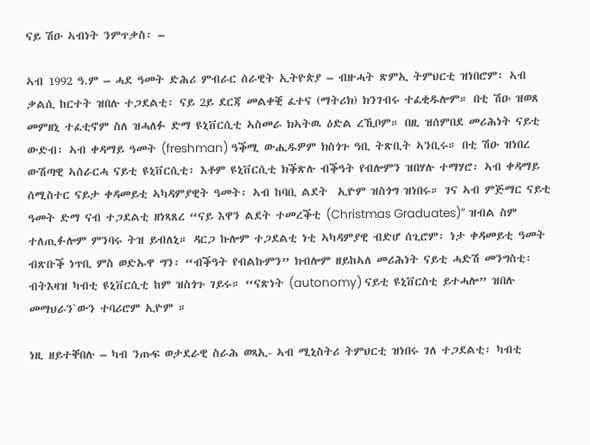ናይ ሽዑ ኣብነት ንምጥቃስ፡ –

ኣብ 1992 ዓ.ም – ሓደ ዓመት ድሕሪ ምብራር ሰራዊት ኢትዮጵያ – ብዙሓት ጽምኢ ትምህርቲ ዝነበሮም፡ ኣብ ቃልሲ ከርተት ዝበሉ ተጋደልቲ፡ ናይ 2ይ ደርጃ መልቀቒ ፈተና (ማትሪክ) ክንገብሩ ተፈቂዱሎም። በቲ ሽዑ ዝወጸ መምዘኒ ተፈቲኖም ስለ ዝሓለፉ ድማ ዩኒቨርሲቲ ኣስመራ ክኣትዉ ዕድል ረኺቦም። በዚ ዝሰምበደ መሪሕነት ናይቲ ውድብ፡ ኣብ ቀዳማይ ዓመት (freshman) ዓቕሚ ውሒዱዎም ክስጎጉ ዓቢ ትጽቢት ኣንቢሩ። በቲ ሽዑ ዝነበረ ውሽጣዊ ኣሰራርሓ ናይቲ ዩኒቨርሲቲ፡ እቶም ዩኒቨርሲቲ ክቕጽሉ ብቕዓት የብሎምን ዝበሃሉ ተማሃሮ፡ ኣብ ቀዳማይ ሰሚስተር ናይታ ቀዳመይቲ ኣካዳምያዊት ዓመት፡ ኣብ ከባቢ ልደት  ኢዮም ዝስጎግ ዝነበሩ። ገና ኣብ ምጅማር ናይቲ ዓመት ድማ ናብ ተጋደልቲ ዘነጻጸረ “ናይ እዋን ልደት ተመረቕቲ (Christmas Graduates)” ዝብል ስም ተለጢፉሎም ምንባሩ ትዝ ይብለኒ። ዳርጋ ኩሎም ተጋደልቲ ነቲ ኣካዳምያዊ ብድሆ ሰጊሮም፡ ነታ ቀዳመይቲ ዓመት ብጽቡቕ ነጥቢ ምስ ወድኡዋ ግን፡ “ብቕዓት የብልኩምን” ክብሎም ዘይከኣለ መሪሕነት ናይቲ ሓድሽ መንግስቲ፡ ብትእዛዝ ካብቲ ዩኒቨርሲቲ ከም ዝስጎጉ ገይሩ። “ናጽነት (autonomy) ናይቲ ዩኒቨርስቲ ይተሓሎ” ዝበሉ መማህራን`ውን ተባሪሮም ኢዮም ።

ነዚ ዘይተቐበሉ – ካብ ንጡፍ ወታደራዊ ስራሕ ወጻኢ- ኣብ ሚኒስትሪ ትምህርቲ ዝነበሩ ገለ ተጋደልቲ፡ ካብቲ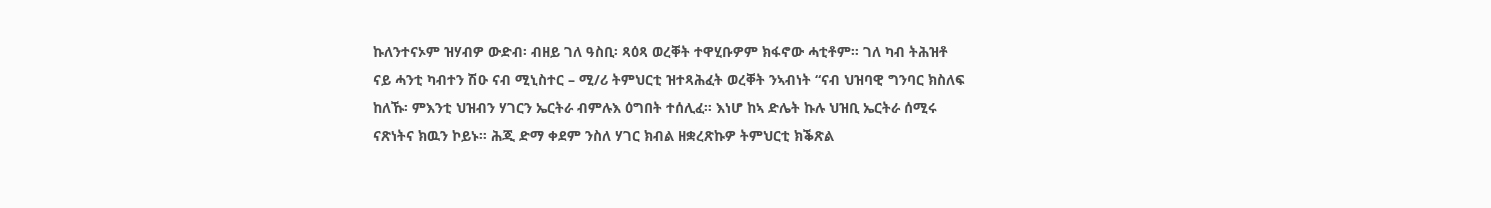ኩለንተናኦም ዝሃብዎ ውድብ፡ ብዘይ ገለ ዓስቢ፡ ጻዕጻ ወረቐት ተዋሂቡዎም ክፋኖው ሓቲቶም። ገለ ካብ ትሕዝቶ  ናይ ሓንቲ ካብተን ሽዑ ናብ ሚኒስተር – ሚ/ሪ ትምህርቲ ዝተጻሕፈት ወረቐት ንኣብነት “ናብ ህዝባዊ ግንባር ክስለፍ ከለኹ፡ ምእንቲ ህዝብን ሃገርን ኤርትራ ብምሉእ ዕግበት ተሰሊፈ። እነሆ ከኣ ድሌት ኩሉ ህዝቢ ኤርትራ ሰሚሩ ናጽነትና ክዉን ኮይኑ። ሕጂ ድማ ቀደም ንስለ ሃገር ክብል ዘቋረጽኩዎ ትምህርቲ ክቕጽል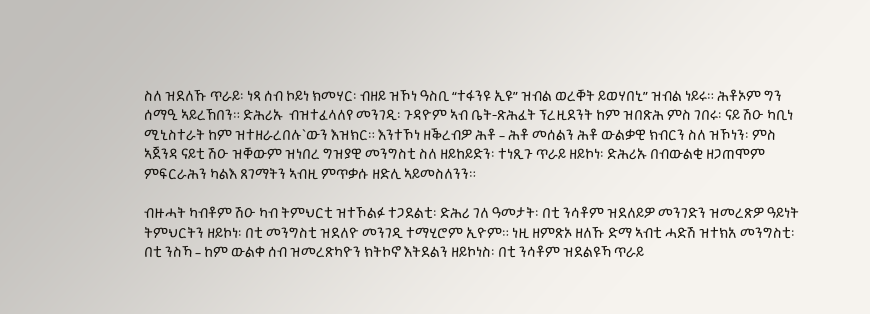ስለ ዝደለኹ ጥራይ፡ ነጻ ሰብ ኮይነ ክመሃር፡ ብዘይ ዝኾነ ዓስቢ “ተፋንዩ ኢዩ” ዝብል ወረቐት ይወሃበኒ” ዝብል ነይሩ። ሕቶኦም ግን ሰማዒ ኣይረኸበን። ድሕሪኡ  ብዝተፈላለየ መንገዲ፡ ጉዳዮም ኣብ ቤት-ጽሕፈት ፕረዚደንት ከም ዝበጽሕ ምስ ገበሩ፡ ናይ ሽዑ ካቢነ ሚኒስተራት ከም ዝተዘራረበሉ`ውን እዝክር። እንተኾነ ዘቕረብዎ ሕቶ – ሕቶ መሰልን ሕቶ ውልቃዊ ክብርን ስለ ዝኾነን፡ ምስ ኣጀንዳ ናይቲ ሽዑ ዝቐውም ዝነበረ ግዝያዊ መንግስቲ ስለ ዘይከይድን፡ ተነጺጉ ጥራይ ዘይኮነ፡ ድሕሪኡ በብውልቂ ዘጋጠሞም ምፍርራሕን ካልእ ጸገማትን ኣብዚ ምጥቃሱ ዘድሊ ኣይመስለንን።

ብዙሓት ካብቶም ሽዑ ካብ ትምህርቲ ዝተኾልፉ ተጋደልቲ፡ ድሕሪ ገለ ዓመታት፡ በቲ ንሳቶም ዝደለይዎ መንገድን ዝመረጽዎ ዓይነት ትምህርትን ዘይኮነ፡ በቲ መንግስቲ ዝደለዮ መንገዲ ተማሂሮም ኢዮም። ነዚ ዘምጽኦ ዘለኹ ድማ ኣብቲ ሓድሽ ዝተክአ መንግስቲ፡ በቲ ንስኻ – ከም ውልቀ ሰብ ዝመረጽካዮን ክትኮኖ እትደልን ዘይኮነስ፡ በቲ ንሳቶም ዝደልዩኻ ጥራይ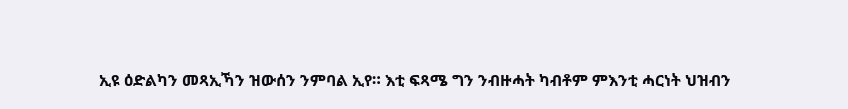ኢዩ ዕድልካን መጻኢኻን ዝውሰን ንምባል ኢየ። እቲ ፍጻሜ ግን ንብዙሓት ካብቶም ምእንቲ ሓርነት ህዝብን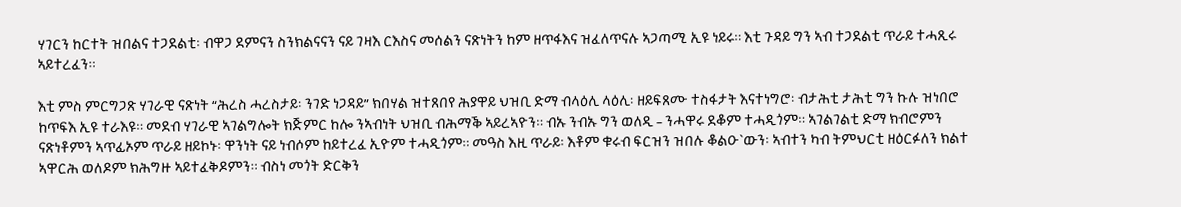ሃገርን ከርተት ዝበልና ተጋደልቲ፡ ብዋጋ ደምናን ስንክልናናን ናይ ገዛእ ርእስና መሰልን ናጽነትን ከም ዘጥፋእና ዝፈለጥናሉ ኣጋጣሚ ኢዩ ነይሩ። እቲ ጉዳይ ግን ኣብ ተጋደልቲ ጥራይ ተሓጺሩ ኣይተረፈን።

እቲ ምስ ምርግጋጽ ሃገራዊ ናጽነት “ሕረስ ሓረስታይ፡ ንገድ ነጋዳይ” ክበሃል ዝተጸበየ ሕያዋይ ህዝቢ ድማ ብላዕሊ ላዕሊ፡ ዘይፍጸሙ ተስፋታት እናተነግሮ፡ ብታሕቲ ታሕቲ ግን ኩሉ ዝነበሮ ከጥፍእ ኢዩ ተራእዩ። መደብ ሃገራዊ ኣገልግሎት ክጅምር ከሎ ንኣብነት ህዝቢ ብሕማቕ ኣይረኣዮን። ብኡ ንብኡ ግን ወለዲ – ንሓዋሩ ደቆም ተሓዲጎም። ኣገልገልቲ ድማ ክብሮምን ናጽነቶምን ኣጥፊኦም ጥራይ ዘይኮኑ፡ ዋንነት ናይ ነብሶም ከይተረፈ ኢዮም ተሓዲጎም። መዓስ እዚ ጥራይ፡ እቶም ቁሩብ ፍርዝን ዝበሉ ቆልዑ`ውን፡ ኣብተን ካብ ትምህርቲ ዘዕርፉለን ክልተ ኣዋርሕ ወለዶም ክሕግዙ ኣይተፈቅዶምን። ብስነ መጎት ድርቅን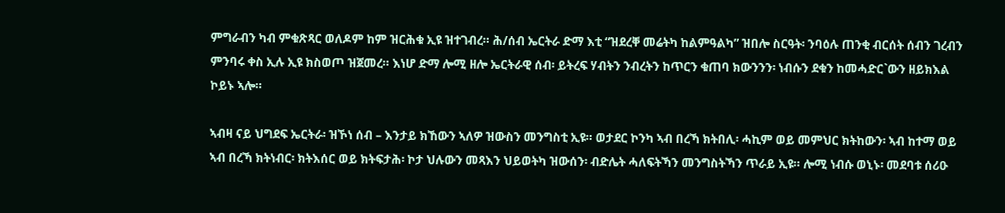ምግራብን ካብ ምቁጽጻር ወለዶም ከም ዝርሕቁ ኢዩ ዝተገብረ። ሕ/ሰብ ኤርትራ ድማ እቲ “ዝደረቐ መሬትካ ከልምዓልካ” ዝበሎ ስርዓት፡ ንባዕሉ ጠንቂ ብርሰት ሰብን ገረብን ምንባሩ ቀስ ኢሉ ኢዩ ክስወጦ ዝጀመረ። እነሆ ድማ ሎሚ ዘሎ ኤርትራዊ ሰብ፡ ይትረፍ ሃብትን ንብረትን ከጥርን ቁጠባ ክውንንን፡ ነብሱን ደቁን ከመሓድር`ውን ዘይክእል ኮይኑ ኣሎ።

ኣብዛ ናይ ህግደፍ ኤርትራ፡ ዝኾነ ሰብ – እንታይ ክኸውን ኣለዎ ዝውስን መንግስቲ ኢዩ። ወታደር ኮንካ ኣብ በረኻ ክትበሊ፡ ሓኪም ወይ መምህር ክትከውን፡ ኣብ ከተማ ወይ ኣብ በረኻ ክትነብር፡ ክትእሰር ወይ ክትፍታሕ፡ ኮታ ህሉውን መጻእን ህይወትካ ዝውሰን፡ ብድሌት ሓለፍትኻን መንግስትኻን ጥራይ ኢዩ። ሎሚ ነብሱ ወኒኑ፡ መደባቱ ሰሪዑ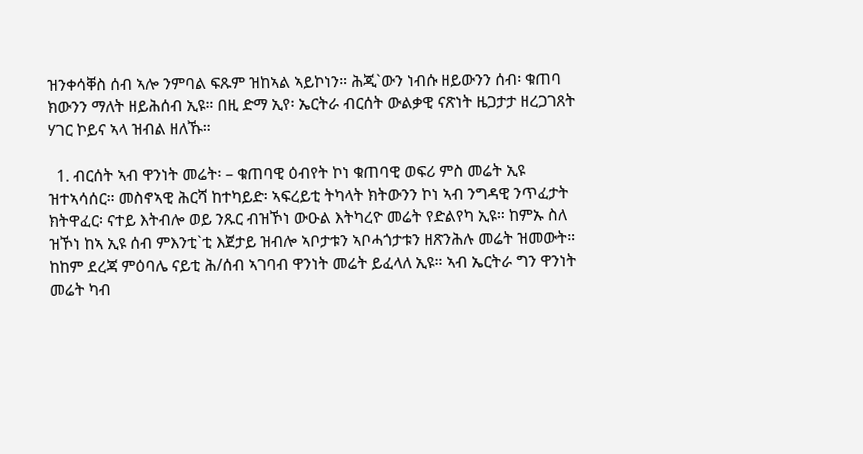ዝንቀሳቐስ ሰብ ኣሎ ንምባል ፍጹም ዝከኣል ኣይኮነን። ሕጂ`ውን ነብሱ ዘይውንን ሰብ፡ ቁጠባ ክውንን ማለት ዘይሕሰብ ኢዩ። በዚ ድማ ኢየ፡ ኤርትራ ብርሰት ውልቃዊ ናጽነት ዜጋታታ ዘረጋገጸት ሃገር ኮይና ኣላ ዝብል ዘለኹ።

  1. ብርሰት ኣብ ዋንነት መሬት፡ – ቁጠባዊ ዕብየት ኮነ ቁጠባዊ ወፍሪ ምስ መሬት ኢዩ ዝተኣሳሰር። መስኖኣዊ ሕርሻ ከተካይድ፡ ኣፍረይቲ ትካላት ክትውንን ኮነ ኣብ ንግዳዊ ንጥፈታት ክትዋፈር፡ ናተይ እትብሎ ወይ ንጹር ብዝኾነ ውዑል እትካረዮ መሬት የድልየካ ኢዩ። ከምኡ ስለ ዝኾነ ከኣ ኢዩ ሰብ ምእንቲ`ቲ እጀታይ ዝብሎ ኣቦታቱን ኣቦሓጎታቱን ዘጽንሕሉ መሬት ዝመውት። ከከም ደረጃ ምዕባሌ ናይቲ ሕ/ሰብ ኣገባብ ዋንነት መሬት ይፈላለ ኢዩ። ኣብ ኤርትራ ግን ዋንነት መሬት ካብ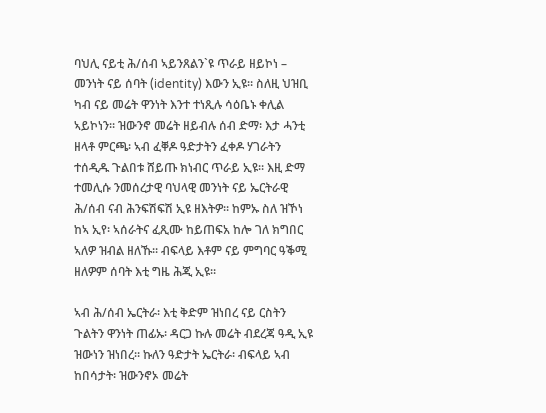ባህሊ ናይቲ ሕ/ሰብ ኣይንጸልን`ዩ ጥራይ ዘይኮነ – መንነት ናይ ሰባት (identity) እውን ኢዩ። ስለዚ ህዝቢ ካብ ናይ መሬት ዋንነት እንተ ተነጺሉ ሳዕቤኑ ቀሊል ኣይኮነን። ዝውንኖ መሬት ዘይብሉ ሰብ ድማ፡ እታ ሓንቲ ዘላቶ ምርጫ፡ ኣብ ፈቐዶ ዓድታትን ፈቀዶ ሃገራትን ተሰዲዱ ጉልበቱ ሸይጡ ክነብር ጥራይ ኢዩ። እዚ ድማ ተመሊሱ ንመሰረታዊ ባህላዊ መንነት ናይ ኤርትራዊ ሕ/ሰብ ናብ ሕንፍሽፍሽ ኢዩ ዘእትዎ። ከምኡ ስለ ዝኾነ ከኣ ኢየ፡ ኣሰራትና ፈጺሙ ከይጠፍአ ከሎ ገለ ክግበር ኣለዎ ዝብል ዘለኹ። ብፍላይ እቶም ናይ ምግባር ዓቕሚ ዘለዎም ሰባት እቲ ግዜ ሕጂ ኢዩ።

ኣብ ሕ/ሰብ ኤርትራ፡ እቲ ቅድም ዝነበረ ናይ ርስትን ጉልትን ዋንነት ጠፊኡ፡ ዳርጋ ኩሉ መሬት ብደረጃ ዓዲ ኢዩ ዝውነን ዝነበረ። ኩለን ዓድታት ኤርትራ፡ ብፍላይ ኣብ ከበሳታት፡ ዝውንኖኦ መሬት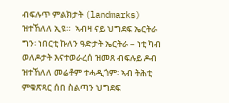ብፍሉጥ ምልክታት (landmarks) ዝተኸለለ ኢዩ።  ኣብዛ ናይ ህግደፍ ኤርትራ ግን፡ ነበርቲ ኩለን ዓድታት ኤርትራ – ነቲ ካብ ወለዶታት እናተወራረሰ ዝመጸ ብፍሉይ ዶብ ዝተኸለለ መሬቶም ተሓዲጎም፡ ኣብ ትሕቲ ምቁጽጻር ሰበ ስልጣን ህግደፍ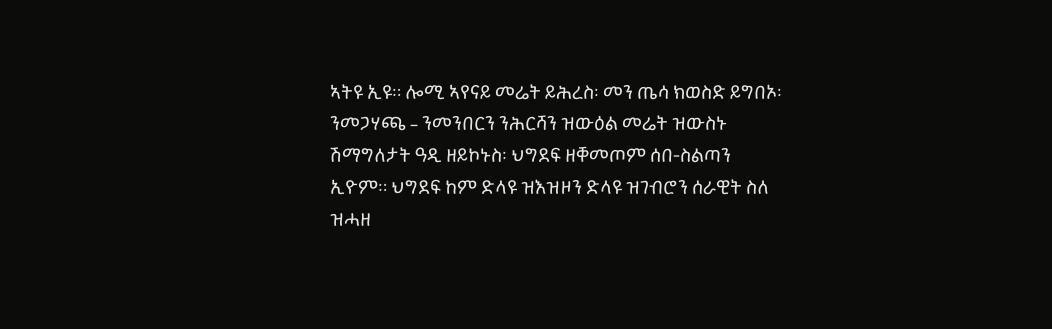ኣትዩ ኢዩ። ሎሚ ኣየናይ መሬት ይሕረስ፡ መን ጤሳ ክወስድ ይግበኦ፡ ንመጋሃጫ – ንመንበርን ንሕርሻን ዝውዕል መሬት ዝውስኑ ሽማግለታት ዓዲ ዘይኮኑስ፡ ህግደፍ ዘቐመጦም ሰበ-ስልጣን ኢዮም። ህግደፍ ከም ድላዩ ዝእዝዞን ድላዩ ዝገብሮን ሰራዊት ስለ ዝሓዘ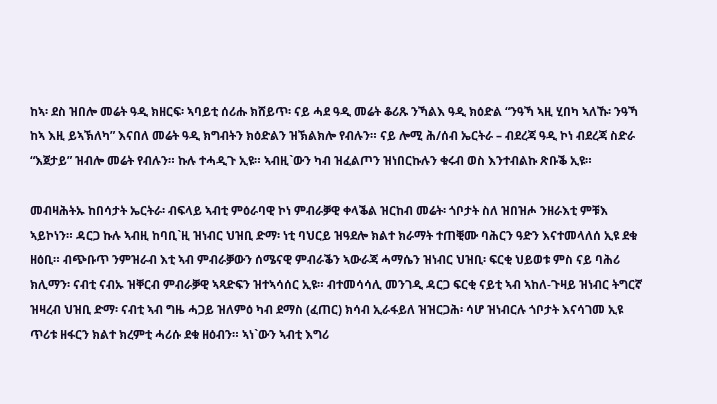ከኣ፡ ደስ ዝበሎ መሬት ዓዲ ክዘርፍ፡ ኣባይቲ ሰሪሑ ክሸይጥ፡ ናይ ሓደ ዓዲ መሬት ቆሪጹ ንኻልእ ዓዲ ክዕድል “ንዓኻ ኣዚ ሂበካ ኣለኹ፡ ንዓኻ ከኣ እዚ ይኣኽለካ” እናበለ መሬት ዓዲ ክግብትን ክዕድልን ዝኽልክሎ የብሉን። ናይ ሎሚ ሕ/ሰብ ኤርትራ – ብደረጃ ዓዲ ኮነ ብደረጃ ስድራ “እጀታይ” ዝብሎ መሬት የብሉን። ኩሉ ተሓዲጉ ኢዩ። ኣብዚ`ውን ካብ ዝፈልጦን ዝነበርኩሉን ቁሩብ ወስ እንተብልኩ ጽቡቕ ኢዩ።

መብዛሕትኡ ከበሳታት ኤርትራ፡ ብፍላይ ኣብቲ ምዕራባዊ ኮነ ምብራቓዊ ቀላቕል ዝርከብ መሬት፡ ጎቦታት ስለ ዝበዝሖ ንዘራእቲ ምቹእ ኣይኮነን። ዳርጋ ኩሉ ኣብዚ ከባቢ`ዚ ዝነብር ህዝቢ ድማ፡ ነቲ ባህርይ ዝዓደሎ ክልተ ክራማት ተጠቒሙ ባሕርን ዓድን እናተመላለሰ ኢዩ ደቁ ዘዕቢ። ብጭቡጥ ንምዝራብ እቲ ኣብ ምብራቓውን ሰሜናዊ ምብራቕን ኣውራጃ ሓማሴን ዝነብር ህዝቢ፡ ፍርቂ ህይወቱ ምስ ናይ ባሕሪ ክሊማን፡ ናብቲ ናብኡ ዝቐርብ ምብራቓዊ ኣጻድፍን ዝተኣሳሰር ኢዩ። ብተመሳሳሊ መንገዲ ዳርጋ ፍርቂ ናይቲ ኣብ ኣከለ-ጉዛይ ዝነብር ትግርኛ ዝዛረብ ህዝቢ ድማ፡ ናብቲ ኣብ ግዜ ሓጋይ ዝለምዕ ካብ ደማስ (ፈጠር) ክሳብ ኢራፋይለ ዝዝርጋሕ፡ ሳሆ ዝነብርሉ ጎቦታት እናሳገመ ኢዩ ጥሪቱ ዘፋርን ክልተ ክረምቲ ሓሪሱ ደቁ ዘዕብን። ኣነ`ውን ኣብቲ እግሪ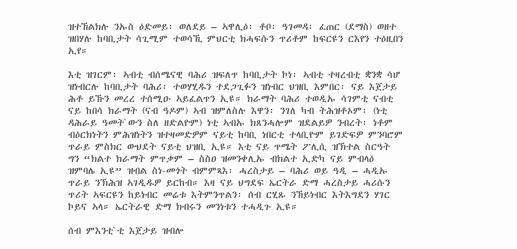ዝተኸልክሉ ንኡስ ዕድመይ፡ ወለደይ – ኣዋሊዕ፡ ቶቦ፡ ዓገመዳ፡ ፈጠር (ደማስ) ወዘተ ዝበሃሉ ከባቢታት ሳጊሚም ተወሳኺ ምህርቲ ክሓፍሱን ጥሪቶም ከፍርዩን ርእየን ተዕዚበን ኢየ።

እቲ ዝገርም፡ ኣብቲ ብሰሜናዊ ባሕሪ ዝፍለጥ ከባቢታት ኮነ፡ ኣብቲ ተዛረብቲ ቋንቋ ሳሆ ዝነብርሉ ከባቢታት ባሕሪ፡ ተወሃሂዱን ተደጋጊፉን ዝነብር ህዝቢ እምበር፡ ናይ እጀታይ ሕቶ ይኹን መረረ ተሰሚዑ ኣይፈልጥን ኢዩ። ክራማት ባሕሪ ተወዲኡ ሳገምቲ ናብቲ ናይ ከበሳ ክራማት (ናብ ዓዶም) ኣብ ዝምለስሉ እዋን፡ ንገለ ካብ ትሕዝቶኦም፡ (ነቲ ዳሕራይ ዓመት`ውን ስለ ዘድልዮም) ነቲ ኣብኡ ክጸንሓሎም ዝደልይዎ ንብረት፡ ነቶም ብዕርክነትን ምሕዝነትን ዝተዛመድዎም ናይቲ ከባቢ ነበርቲ ተላቢዮም ይገድፍዎ ምንባሮም ጥራይ ምስክር ውህደት ናይቲ ህዝቢ ኢዩ። እቲ ናይ ጥሜት ፖሊሲ ዝኽተል ስርዓት ግን “ክልተ ክራማት ምጥቃም – ስስዐ ዝመንቀሊኡ ብክልተ ኢድካ ናይ ምብላዕ ዝምባሌ ኢዩ” ዝብል ስነ-መጎት ብምምጻእ፡ ሓረስታይ – ባሕሪ ወይ ዓዲ – ሓዲኡ ጥራይ ንኽሕዝ ኣገዲዱዎ ይርከብ። እዛ ናይ ህግደፍ ኤርትራ ድማ ሓረስታይ ሓሪሱን ጥሪት ኣፍርዩን ከይነብር መሬቱ እትምንጥልን፡ ሰብ ርሂጹ ንኸይነብር እትእግደን ሃገር ኮይና ኣላ። ኤርትራዊ ድማ ክብሩን መንነቱን ተሓዲጉ ኢዩ።

ሰብ ምእንቲ`ቲ እጀታይ ዝብሎ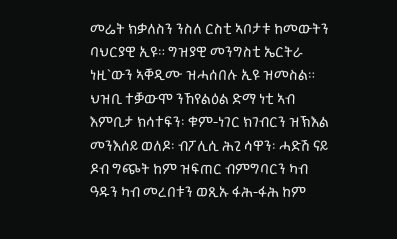መሬት ክቃለስን ንስለ ርስቲ ኣቦታቱ ከመውትን ባህርያዊ ኢዩ። ግዝያዊ መንግስቲ ኤርትራ ነዚ`ውን ኣቐዲሙ ዝሓሰበሉ ኢዩ ዝመስል። ህዝቢ ተቓውሞ ንኸየልዕል ድማ ነቲ ኣብ እምቢታ ክሳተፍን፡ ቁም-ነገር ክገብርን ዝኽእል መንእሰይ ወለዶ፡ ብፖሊሲ ሕጊ ሳዋን፡ ሓድሽ ናይ ዶብ ግጭት ከም ዝፍጠር ብምግባርን ካብ ዓዱን ካብ መረበቱን ወጺኡ ፋሕ-ፋሕ ከም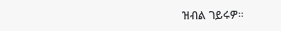ዝብል ገይሩዎ።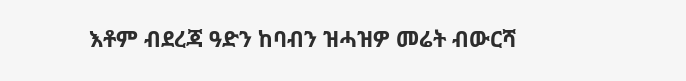እቶም ብደረጃ ዓድን ከባብን ዝሓዝዎ መሬት ብውርሻ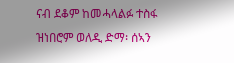ናብ ደቆም ከመሓላልፉ ተስፋ ዝነበሮም ወለዲ ድማ፡ ሰኣን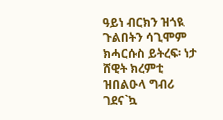ዓይነ ብርክን ዝጎዪ ጉልበትን ሳጊሞም ክሓርሱስ ይትረፍ፡ ነታ ሸዊት ክረምቲ ዝበልዑላ ግብሪ ገደና`ኳ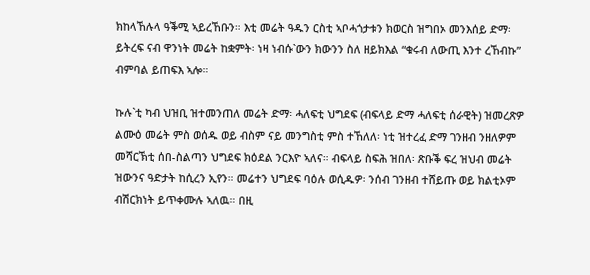ክከላኸሉላ ዓቕሚ ኣይረኸቡን። እቲ መሬት ዓዱን ርስቲ ኣቦሓጎታቱን ክወርስ ዝግበኦ መንእሰይ ድማ፡ ይትረፍ ናብ ዋንነት መሬት ከቋምት፡ ነዛ ነብሱ`ውን ክውንን ስለ ዘይክእል “ቁሩብ ለውጢ እንተ ረኸብኩ” ብምባል ይጠፍእ ኣሎ።

ኩሉ`ቲ ካብ ህዝቢ ዝተመንጠለ መሬት ድማ፡ ሓለፍቲ ህግደፍ (ብፍላይ ድማ ሓለፍቲ ሰራዊት) ዝመረጽዎ ልሙዕ መሬት ምስ ወሰዱ ወይ ብስም ናይ መንግስቲ ምስ ተኸለለ፡ ነቲ ዝተረፈ ድማ ገንዘብ ንዘለዎም መሻርኽቲ ሰበ-ስልጣን ህግደፍ ክዕደል ንርእዮ ኣለና። ብፍላይ ስፍሕ ዝበለ፡ ጽቡቕ ፍረ ዝህብ መሬት ዝውንና ዓድታት ከሲረን ኢየን። መሬተን ህግደፍ ባዕሉ ወሲዱዎ፡ ንሰብ ገንዘብ ተሸይጡ ወይ ክልቲኦም ብሽርክነት ይጥቀሙሉ ኣለዉ። በዚ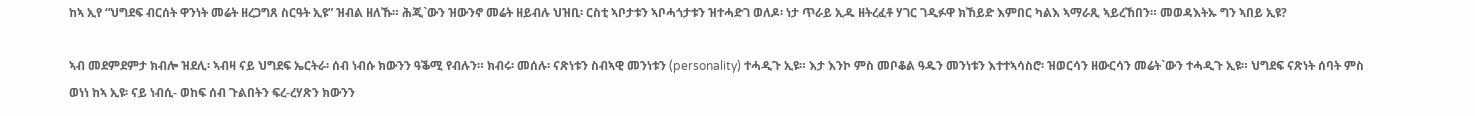ከኣ ኢየ “ህግደፍ ብርሰት ዋንነት መሬት ዘረጋግጸ ስርዓት ኢዩ” ዝብል ዘለኹ። ሕጂ`ውን ዝውንኖ መሬት ዘይብሉ ህዝቢ፡ ርስቲ ኣቦታቱን ኣቦሓጎታቱን ዝተሓድገ ወለዶ፡ ነታ ጥራይ ኢዱ ዘትረፈቶ ሃገር ገዲፉዋ ክኸይድ እምበር ካልእ ኣማራጺ ኣይረኸበን። መወዳእትኡ ግን ኣበይ ኢዩ?

ኣብ መደምደምታ ክብሎ ዝደሊ፡ ኣብዛ ናይ ህግደፍ ኤርትራ፡ ሰብ ነብሱ ክውንን ዓቕሚ የብሉን። ክብሩ፡ መሰሉ፡ ናጽነቱን ስብኣዊ መንነቱን (personality) ተሓዲጉ ኢዩ። እታ እንኮ ምስ መቦቆል ዓዱን መንነቱን እተተኣሳስሮ፡ ዝወርሳን ዘውርሳን መሬት`ውን ተሓዲጉ ኢዩ። ህግደፍ ናጽነት ሰባት ምስ ወነነ ከኣ ኢዩ፡ ናይ ነብሲ- ወከፍ ሰብ ጉልበትን ፍረ-ረሃጽን ክውንን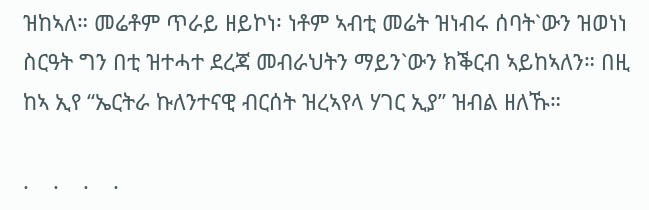ዝከኣለ። መሬቶም ጥራይ ዘይኮነ፡ ነቶም ኣብቲ መሬት ዝነብሩ ሰባት`ውን ዝወነነ ስርዓት ግን በቲ ዝተሓተ ደረጃ መብራህትን ማይን`ውን ክቕርብ ኣይከኣለን። በዚ ከኣ ኢየ “ኤርትራ ኩለንተናዊ ብርሰት ዝረኣየላ ሃገር ኢያ” ዝብል ዘለኹ።

.    .    .    .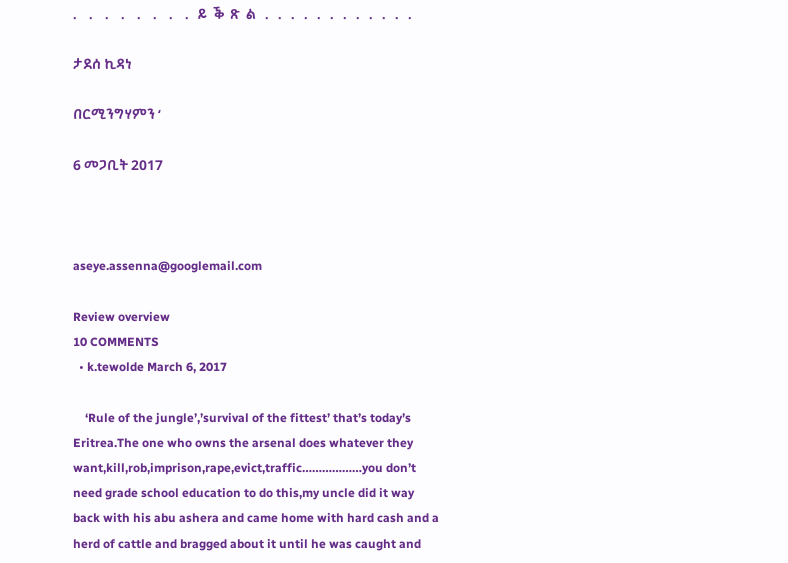.    .    .    .    .    .    .    .   ይ  ቕ  ጽ  ል   .   .   .   .   .   .   .   .   .   .   .   .

ታደሰ ኪዳነ

በርሚንግሃምን ‘

6 መጋቢት 2017



aseye.assenna@googlemail.com

Review overview
10 COMMENTS
  • k.tewolde March 6, 2017

    ‘Rule of the jungle’,’survival of the fittest’ that’s today’s Eritrea.The one who owns the arsenal does whatever they want,kill,rob,imprison,rape,evict,traffic………………you don’t need grade school education to do this,my uncle did it way back with his abu ashera and came home with hard cash and a herd of cattle and bragged about it until he was caught and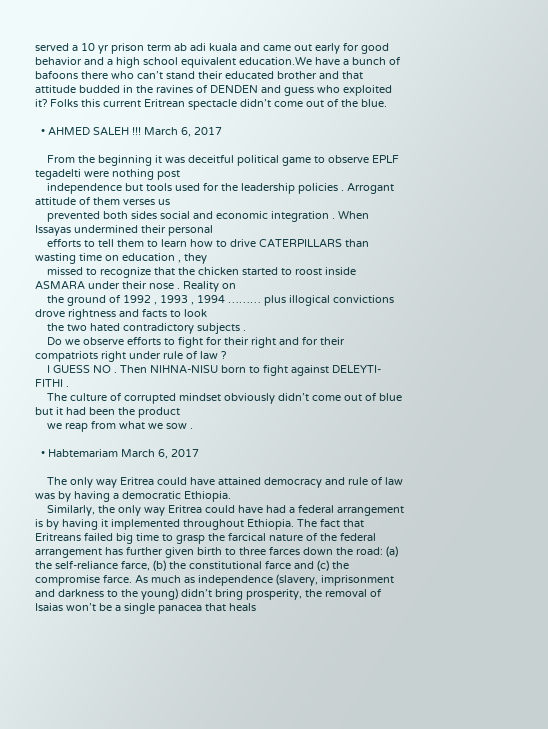served a 10 yr prison term ab adi kuala and came out early for good behavior and a high school equivalent education.We have a bunch of bafoons there who can’t stand their educated brother and that attitude budded in the ravines of DENDEN and guess who exploited it? Folks this current Eritrean spectacle didn’t come out of the blue.

  • AHMED SALEH !!! March 6, 2017

    From the beginning it was deceitful political game to observe EPLF tegadelti were nothing post
    independence but tools used for the leadership policies . Arrogant attitude of them verses us
    prevented both sides social and economic integration . When Issayas undermined their personal
    efforts to tell them to learn how to drive CATERPILLARS than wasting time on education , they
    missed to recognize that the chicken started to roost inside ASMARA under their nose . Reality on
    the ground of 1992 , 1993 , 1994 ……… plus illogical convictions drove rightness and facts to look
    the two hated contradictory subjects .
    Do we observe efforts to fight for their right and for their compatriots right under rule of law ?
    I GUESS NO . Then NIHNA-NISU born to fight against DELEYTI-FITHI .
    The culture of corrupted mindset obviously didn’t come out of blue but it had been the product
    we reap from what we sow .

  • Habtemariam March 6, 2017

    The only way Eritrea could have attained democracy and rule of law was by having a democratic Ethiopia.
    Similarly, the only way Eritrea could have had a federal arrangement is by having it implemented throughout Ethiopia. The fact that Eritreans failed big time to grasp the farcical nature of the federal arrangement has further given birth to three farces down the road: (a) the self-reliance farce, (b) the constitutional farce and (c) the compromise farce. As much as independence (slavery, imprisonment and darkness to the young) didn’t bring prosperity, the removal of Isaias won’t be a single panacea that heals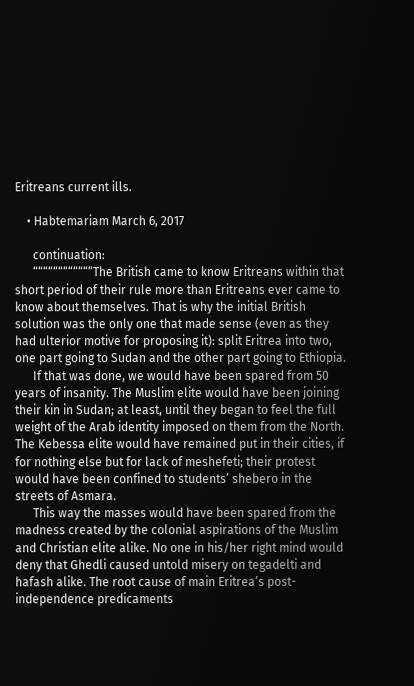Eritreans current ills.

    • Habtemariam March 6, 2017

      continuation:
      ““““““““““““The British came to know Eritreans within that short period of their rule more than Eritreans ever came to know about themselves. That is why the initial British solution was the only one that made sense (even as they had ulterior motive for proposing it): split Eritrea into two, one part going to Sudan and the other part going to Ethiopia.
      If that was done, we would have been spared from 50 years of insanity. The Muslim elite would have been joining their kin in Sudan; at least, until they began to feel the full weight of the Arab identity imposed on them from the North. The Kebessa elite would have remained put in their cities, if for nothing else but for lack of meshefeti; their protest would have been confined to students’ shebero in the streets of Asmara.
      This way the masses would have been spared from the madness created by the colonial aspirations of the Muslim and Christian elite alike. No one in his/her right mind would deny that Ghedli caused untold misery on tegadelti and hafash alike. The root cause of main Eritrea’s post-independence predicaments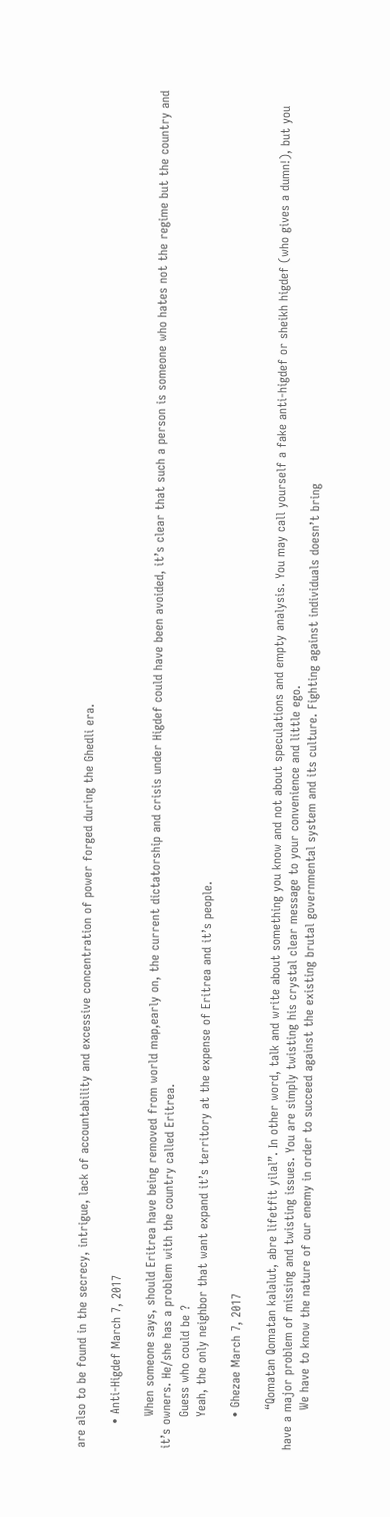are also to be found in the secrecy, intrigue, lack of accountability and excessive concentration of power forged during the Ghedli era.

      • Anti-Higdef March 7, 2017

        When someone says, should Eritrea have being removed from world map,early on, the current dictatorship and crisis under Higdef could have been avoided, it’s clear that such a person is someone who hates not the regime but the country and it’s owners. He/she has a problem with the country called Eritrea.
        Guess who could be ?
        Yeah, the only neighbor that want expand it’s territory at the expense of Eritrea and it’s people.

        • Ghezae March 7, 2017

          “Qomatan Qomatan kalalut, abre lifetfit yilal”. In other word, talk and write about something you know and not about speculations and empty analysis. You may call yourself a fake anti-higdef or sheikh higdef (who gives a dumn!), but you have a major problem of missing and twisting issues. You are simply twisting his crystal clear message to your convenience and little ego.
          We have to know the nature of our enemy in order to succeed against the existing brutal governmental system and its culture. Fighting against individuals doesn’t bring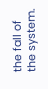the fall of the system.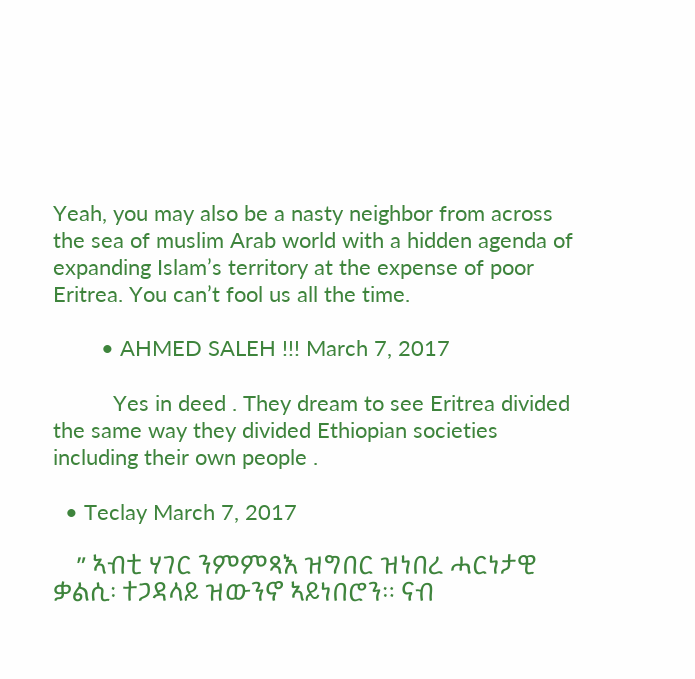Yeah, you may also be a nasty neighbor from across the sea of muslim Arab world with a hidden agenda of expanding Islam’s territory at the expense of poor Eritrea. You can’t fool us all the time.

        • AHMED SALEH !!! March 7, 2017

          Yes in deed . They dream to see Eritrea divided the same way they divided Ethiopian societies including their own people .

  • Teclay March 7, 2017

    ” ኣብቲ ሃገር ንምምጻእ ዝግበር ዝነበረ ሓርነታዊ ቃልሲ፡ ተጋዳላይ ዝውንኖ ኣይነበሮን። ናብ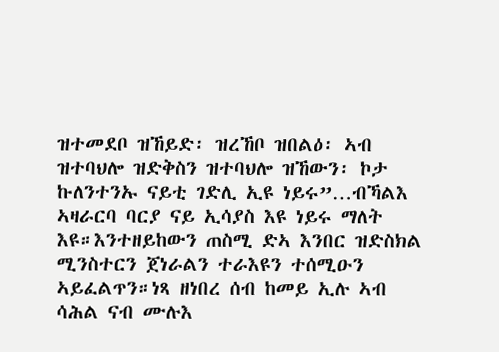ዝተመደቦ ዝኸይድ፡ ዝረኸቦ ዝበልዕ፡ ኣብ ዝተባህሎ ዝድቅስን ዝተባህሎ ዝኸውን፡ ኮታ ኩለንተንኡ ናይቲ ገድሊ ኢዩ ነይሩ”…ብኻልእ ኣዛራርባ ባርያ ናይ ኢሳያስ እዩ ነይሩ ማለት እዩ።እንተዘይከውን ጠስሚ ድኣ እንበር ዝድስክል ሚንስተርን ጀነራልን ተራእዩን ተሰሚዑን ኣይፈልጥን።ነጻ ዘነበረ ሰብ ከመይ ኢሉ ኣብ ሳሕል ናብ ሙሉእ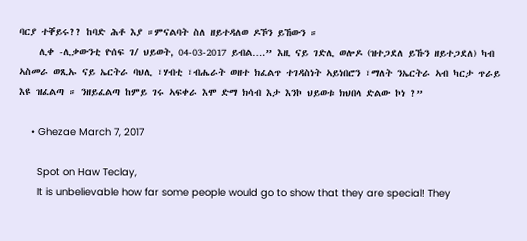ባርያ ተቐይሩ?? ከባድ ሕቶ እያ ።ምናልባት ስለ ዘይተዳለወ ዶኾን ይኸውን ።
    ሊቀ -ሊቃውንቲ ዮሰፍ ገ/ ህይወት, 04-03-2017 ይብል….” እዚ ናይ ገድሊ ወሎዶ (ዝተጋደለ ይኹን ዘይተጋደለ) ካብ ኣስመራ ወጺኡ ናይ ኤርትራ ባህሊ ፣ሃብቲ ፣ብሔራት ወዘተ ክፈልጥ ተገዳስነት ኣይነበሮን ፣ማለት ንኤርትራ ኣብ ካርታ ጥራይ እዩ ዝፈልጣ ። ንዘይፈልጣ ከምይ ገሩ ኣፍቀራ እሞ ድማ ክሳብ እታ እንኮ ህይወቱ ክህበላ ድልው ኮነ ?”

    • Ghezae March 7, 2017

      Spot on Haw Teclay,
      It is unbelievable how far some people would go to show that they are special! They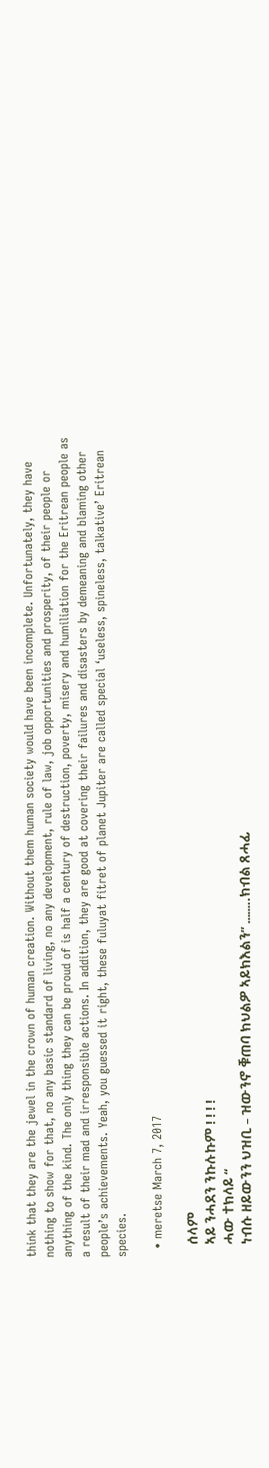think that they are the jewel in the crown of human creation. Without them human society would have been incomplete. Unfortunately, they have nothing to show for that, no any basic standard of living, no any development, rule of law, job opportunities and prosperity, of their people or anything of the kind. The only thing they can be proud of is half a century of destruction, poverty, misery and humiliation for the Eritrean people as a result of their mad and irresponsible actions. In addition, they are good at covering their failures and disasters by demeaning and blaming other people’s achievements. Yeah, you guessed it right, these fuluyat fitret of planet Jupiter are called special ‘useless, spineless, talkative’ Eritrean species.

  • meretse March 7, 2017

    ሰላም
    ኣይ ንሓደን ንኩሉኩም ! ! ! !
    ሓው ተክላይ “
    ነብሱ ዘይውንን ህዝቢ – ዝውንኖ ቑጠባ ክህልዎ ኣይክእልን” ……..ክብል ጸሓፊ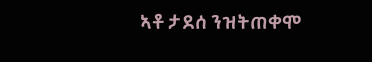ኣቶ ታደሰ ንዝትጠቀሞ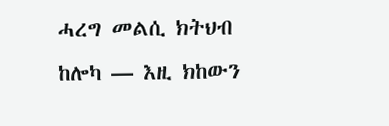ሓረግ መልሲ ክትህብ ከሎካ — እዚ ክከውን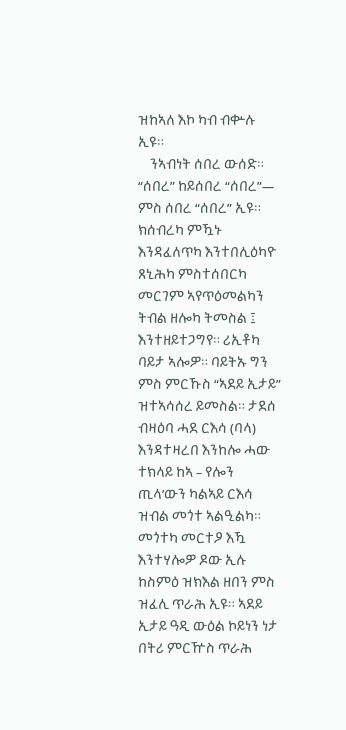ዝከኣለ እኮ ካብ ብቍሉ ኢዩ።
    ንኣብነት ሰበረ ውሰድ። “ሰበረ” ከይሰበረ “ሰበረ”— ምስ ሰበረ “ሰበረ” ኢዩ። ክሰብረካ ምዃኑ እንዳፈለጥካ እንተበሊዕካዮ ጸኒሕካ ምስተሰበርካ መርገም ኣየጥዕመልካን ትብል ዘሎካ ትመስል ፤ እንተዘይተጋግየ። ሪኢቶካ ባይታ ኣሎዎ። ባይትኡ ግን ምስ ምርኹስ “ኣደይ ኢታይ” ዝተኣሳሰረ ይመስል። ታደሰ ብዛዕባ ሓደ ርእሳ (ባላ) እንዳተዛረበ እንከሎ ሓው ተክላይ ከኣ – የሎን ጢላ’ውን ካልኣይ ርእሳ ዝብል መጎተ ኣልዒልካ። መጎተካ መርተዖ እዃ እንተሃሎዎ ዶው ኢሉ ከስምዕ ዝክእል ዘበን ምስ ዝፈሊ ጥራሕ ኢዩ። ኣደይ ኢታይ ዓዲ ውዕል ኮይነን ነታ በትሪ ምርዅስ ጥራሕ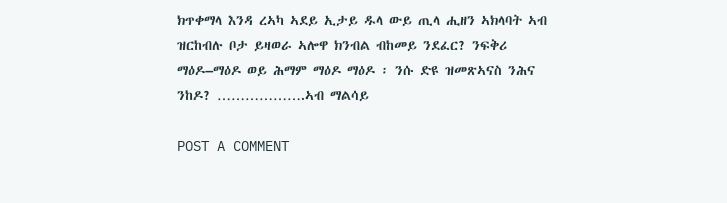ክጥቀማላ እንዳ ረኣካ ኣደይ ኢታይ ዱላ ውይ ጢላ ሒዘን ኣክላባት ኣብ ዝርከብሉ ቦታ ይዛወራ ኣሎዋ ክንብል ብከመይ ንደፈር? ንፍቅሪ ማዕዶ–ማዕዶ ወይ ሕማም ማዕዶ ማዕዶ ፡ ንሱ ድዩ ዝመጽኣናስ ንሕና ንከዶ? ……………….ኣብ ማልሳይ

POST A COMMENT